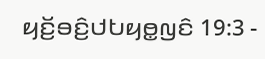ꤟꤢꤩ꤬ꤋꤢꤨ꤬ꤓꤝꤟꤥ꤭ꤜꤢꤨ 19:3 -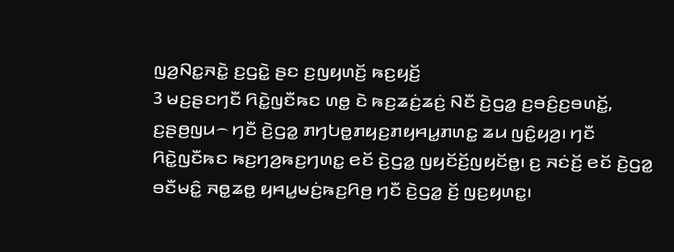ꤜꤤ꤬ꤡꤢ꤭ꤏꤢꤧ꤭ ꤢ꤬ꤞꤢꤧ꤭ ꤔꤢ ꤢ꤬ꤜꤟꤛꤢꤩ꤬ ꤒꤢ꤬ꤟꤢꤩ꤬
3 ꤗꤢ꤬ꤔꤢꤚꤢꤪ ꤖꤢꤧ꤭ꤜꤢꤪꤒꤢ ꤛꤥ꤭ ꤢꤧ ꤒꤢ꤬ꤘꤢꤦ꤬ꤘꤢꤦ꤬ ꤡꤢꤪ ꤢꤧ꤬ꤞꤤ꤭ ꤢ꤬ꤋꤢꤨ꤬ꤢ꤬ꤋꤛꤢꤩ꤭, ꤢ꤬ꤔꤥ꤬ꤜꤣ꤮ ꤚꤢꤪ ꤢꤧ꤬ꤞꤤ꤭ ꤊꤚꤝꤥ꤭ꤊꤟꤢ꤬ꤊꤟꤌꤣ꤭ꤊꤛꤢ꤭ ꤘꤣ ꤜꤢꤨ꤭ꤟꤤ꤬꤯ ꤚꤢꤪ ꤖꤢꤧ꤭ꤜꤢꤪꤒꤢ ꤒꤢ꤬ꤚꤤ꤬ꤒꤢ꤬ꤚꤛꤢ꤭ ꤕꤢꤩ ꤢꤧ꤬ꤞꤤ꤭ ꤜꤟꤢꤩꤢꤩ꤬ꤜꤟꤢꤩꤥ꤭꤯ ꤢ꤬ ꤏꤢꤦꤢꤩ꤬ ꤕꤢꤩ ꤢꤧ꤬ꤞꤤ꤭ ꤋꤢꤪꤗꤢꤨ꤭ ꤏꤥ꤭ꤘꤥ꤭ ꤟꤌꤣ꤭ꤗꤢꤦ꤬ꤒꤢ꤬ꤖꤥ꤬ ꤚꤢꤪ ꤢꤧ꤬ꤞꤤ꤭ ꤢꤩ꤬ ꤜꤢ꤬ꤟꤛꤢ꤭꤯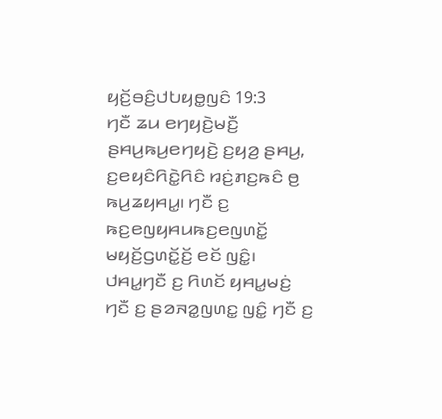ꤟꤢꤩ꤬ꤋꤢꤨ꤬ꤓꤝꤟꤥ꤭ꤜꤢꤨ 19:3
ꤚꤢꤪ ꤘꤣ ꤕꤚꤟꤢꤧ꤬ꤗꤢꤪ꤬ ꤔꤌꤣ꤬ꤒꤣ꤬ꤕꤚꤟꤢꤧ꤬ ꤢ꤬ꤟꤤ꤬ ꤔꤌꤣ꤬, ꤢ꤬ꤕꤟꤢꤨꤖꤢꤧ꤭ꤖꤢꤨ ꤙꤢꤦ꤬ꤊꤢ꤬ꤒꤢꤨ ꤥ꤬ ꤒꤣ꤬ꤘꤟꤌꤣ꤭꤯ ꤚꤢꤪ ꤢ꤬ ꤒꤢ꤬ꤕꤜꤟꤌꤣꤒꤢ꤬ꤕꤜꤛꤢꤩ꤭ ꤗꤟꤢꤩ꤬ꤞꤛꤢꤩ꤭ꤢꤩ꤬ ꤕꤢꤩ ꤜꤢꤨ꤭꤯ ꤓꤌꤣ꤭ꤚꤢꤪ ꤢ꤬ ꤖꤛꤢꤩ ꤟꤌꤣ꤭ꤗꤢꤦ꤬ ꤚꤢꤪ ꤢ꤬ ꤔꤤꤏꤤ꤭ꤜꤛꤢ꤭ ꤜꤢꤨ꤭ ꤚꤢꤪ ꤢ꤬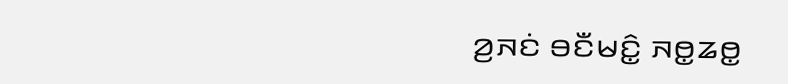ꤤ꤬ꤏꤢꤦ ꤋꤢꤪꤗꤢꤨ꤭ ꤏꤥ꤭ꤘꤥ꤭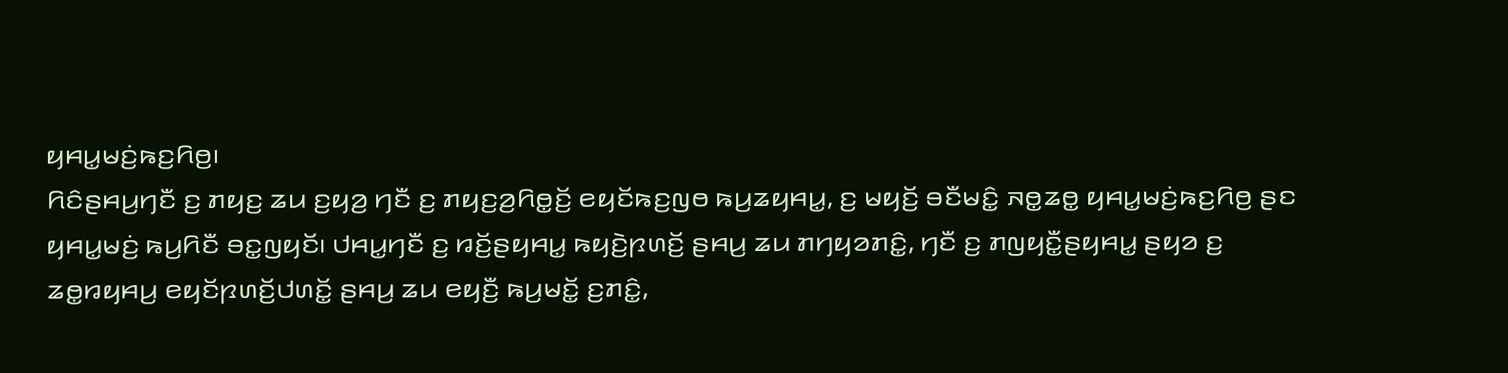ꤟꤌꤣ꤭ꤗꤢꤦ꤬ꤒꤢ꤬ꤖꤥ꤬꤯
ꤖꤢꤨꤔꤌꤣ꤬ꤚꤢꤪ ꤢ꤬ ꤊꤟꤢ꤬ ꤘꤣ ꤢ꤬ꤟꤤ꤬ ꤚꤢꤪ ꤢ꤬ ꤊꤟꤢ꤬ꤤ꤬ꤖꤥ꤭ꤢꤩ꤬ ꤕꤟꤢꤩꤒꤢ꤬ꤜꤥ ꤒꤣ꤬ꤘꤟꤌꤣ꤭, ꤢ꤬ ꤗꤟꤢꤩ꤬ ꤋꤢꤪꤗꤢꤨ꤭ ꤏꤥ꤭ꤘꤥ꤭ ꤟꤌꤣ꤭ꤗꤢꤦ꤬ꤒꤢ꤬ꤖꤥ꤬ ꤔꤢ ꤟꤌꤣ꤭ꤗꤢꤦ꤬ ꤒꤣ꤬ꤖꤢꤪ ꤋꤢ꤭ꤜꤟꤢꤩ꤯ ꤓꤌꤣ꤭ꤚꤢꤪ ꤢ꤬ ꤙꤢꤩ꤬ꤔꤟꤌꤣ꤭ ꤒꤟꤢꤧ꤬ꤐꤛꤢꤩ꤬ ꤔꤌꤣ꤬ ꤘꤣ ꤊꤚꤟꤤꤊꤢꤨ꤭, ꤚꤢꤪ ꤢ꤬ ꤊꤜꤟꤢꤪ꤭ꤔꤟꤌꤣ꤭ ꤔꤟꤤ ꤢ꤬ ꤘꤥ꤭ꤙꤟꤌꤣ꤬ ꤕꤟꤢꤩꤐꤛꤢꤩ꤬ꤓꤛꤢꤩ꤭ ꤔꤌꤣ꤬ ꤘꤣ ꤕꤟꤢꤪ꤬ ꤒꤣ꤬ꤗꤢꤩ꤭ ꤢ꤬ꤊꤢꤨ꤭,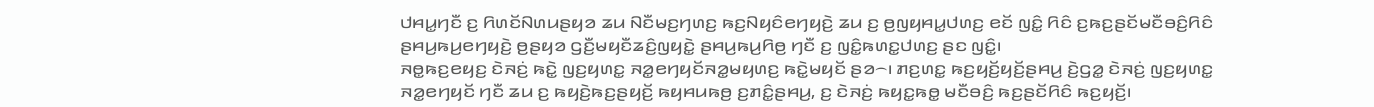ꤓꤌꤣ꤭ꤚꤢꤪ ꤢ꤬ ꤖꤛꤢꤩꤡꤛꤣꤔꤟꤤ ꤘꤣ ꤡꤢꤪꤗꤢ꤬ꤚꤛꤢ꤬ ꤒꤢ꤬ꤡꤟꤢꤨꤕꤚꤟꤢꤧ꤬ ꤘꤣ ꤢ꤬ ꤥ꤬ꤜꤟꤌꤣ꤭ꤓꤛꤢ꤬ ꤕꤢꤩ ꤜꤢꤨ꤭ ꤖꤢꤨ ꤢ꤬ꤒꤢ꤬ꤔꤢꤩꤗꤢꤪꤋꤢꤨ꤬ꤖꤢꤨ ꤔꤌꤣ꤬ꤒꤣ꤬ꤕꤚꤟꤢꤧ꤬ ꤥ꤬ꤔꤟꤤ ꤞꤢꤪ꤬ꤗꤟꤢꤪꤘꤢꤨ꤬ꤜꤟꤢꤧ꤭ ꤔꤌꤣ꤬ꤒꤣ꤬ꤖꤥ꤬ ꤚꤢꤪ ꤢ꤬ ꤜꤢꤨ꤭ꤒꤛꤢ꤭ꤓꤛꤢ꤬ ꤔꤢ ꤜꤢꤨ꤭꤯
ꤏꤥ꤭ꤒꤢ꤬ꤕꤟꤢ꤬ ꤢꤧꤏꤢꤦ꤬ ꤒꤢꤧ꤭ ꤜꤢ꤬ꤟꤛꤢ꤭ ꤏꤤ꤭ꤕꤚꤟꤢꤩꤏꤤ꤭ꤗꤟꤛꤢ꤬ ꤒꤢꤧ꤭ꤗꤟꤢꤩ ꤔꤤ꤮꤯ ꤊꤢ꤬ꤛꤢ꤭ ꤒꤢ꤬ꤟꤢꤩ꤬ꤟꤢꤩ꤬ꤔꤌꤣ꤬ ꤢꤧ꤬ꤞꤤ꤭ ꤢꤧꤏꤢꤦ꤬ ꤜꤢ꤬ꤟꤛꤢ꤭ ꤏꤤ꤭ꤕꤚꤟꤢꤩ ꤚꤢꤪ ꤘꤣ ꤢ꤬ ꤒꤟꤢꤧ꤬ꤒꤢ꤬ꤔꤟꤢꤩ꤬ ꤒꤟꤌꤣꤒꤥ꤬ ꤢ꤬ꤊꤢꤨ꤭ꤔꤌꤣ꤬, ꤢ꤬ ꤢꤧꤏꤢꤦ꤬ ꤒꤟꤢ꤭ꤒꤥ꤭ ꤗꤢꤪꤋꤢꤨ꤬ ꤒꤢ꤬ꤔꤢꤩꤖꤢꤨ ꤒꤢ꤬ꤟꤢꤩ꤬꤯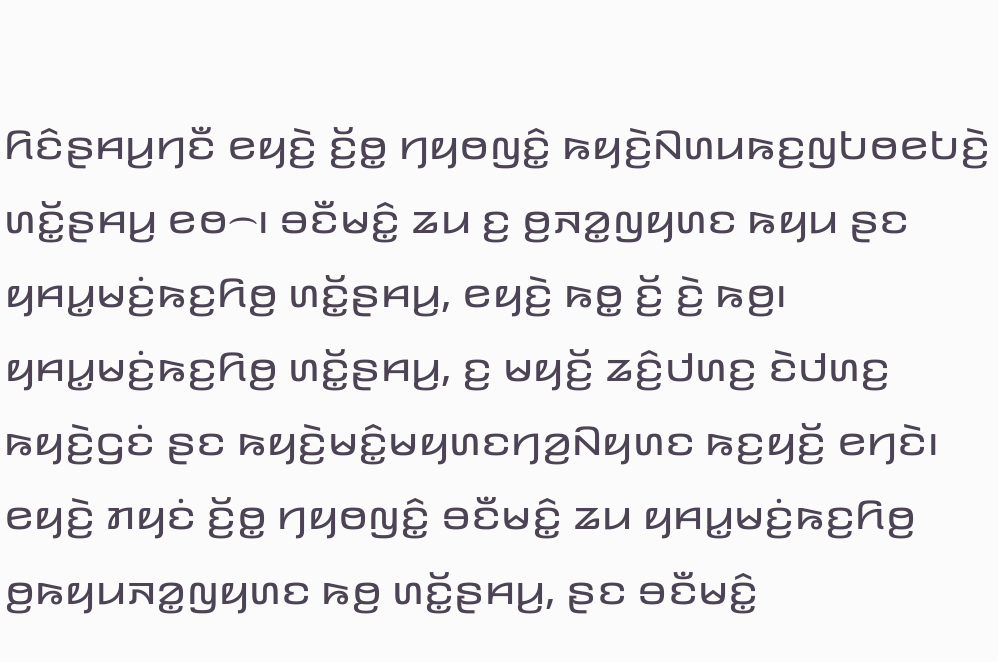ꤖꤢꤨꤔꤌꤣ꤬ꤚꤢꤪ ꤕꤟꤢꤧ꤬ ꤢꤩ꤬ꤥ꤭ ꤚꤟꤥꤜꤢꤨ꤭ ꤒꤟꤢꤧ꤬ꤡꤛꤣꤒꤢ꤬ꤜꤝꤥꤕꤝꤢꤧ꤬ ꤛꤢꤩ꤭ꤔꤌꤣ꤬ ꤕꤥ꤮꤯ ꤋꤢꤪꤗꤢꤨ꤭ ꤘꤣ ꤢ꤬ ꤥ꤬ꤏꤤ꤭ꤜꤟꤛꤢ ꤒꤟꤣ ꤔꤢ ꤟꤌꤣ꤭ꤗꤢꤦ꤬ꤒꤢ꤬ꤖꤥ꤬ ꤛꤢꤩ꤭ꤔꤌꤣ꤬, ꤕꤟꤢꤧ꤬ ꤒꤥ꤭ ꤢꤩ꤬ ꤢꤧ꤬ ꤒꤥ꤬꤯ ꤟꤌꤣ꤭ꤗꤢꤦ꤬ꤒꤢ꤬ꤖꤥ꤬ ꤛꤢꤩ꤭ꤔꤌꤣ꤬, ꤢ꤬ ꤗꤟꤢꤩ꤬ ꤘꤢꤨ꤬ꤓꤛꤢ꤬ ꤢꤧꤓꤛꤢ꤬ ꤒꤟꤢꤧ꤬ꤞꤢꤦ ꤔꤢ ꤒꤟꤢꤧ꤬ꤗꤢꤨ꤭ꤗꤟꤛꤢꤚꤤ꤬ꤡꤟꤛꤢ ꤒꤢ꤬ꤟꤢꤩ꤬ ꤕꤚꤢꤧ꤯ ꤕꤟꤢꤧ꤬ ꤊꤟꤢꤦ ꤢꤩ꤬ꤥ꤭ ꤚꤟꤥꤜꤢꤨ꤭ ꤋꤢꤪꤗꤢꤨ꤭ ꤘꤣ ꤟꤌꤣ꤭ꤗꤢꤦ꤬ꤒꤢ꤬ꤖꤥ꤬ ꤥ꤬ꤒꤟꤣꤏꤤ꤭ꤜꤟꤛꤢ ꤒꤥ꤬ ꤛꤢꤩ꤭ꤔꤌꤣ꤬, ꤔꤢ ꤋꤢꤪꤗꤢꤨ꤭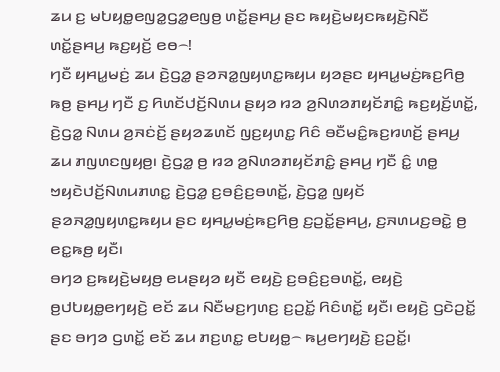ꤘꤣ ꤢ꤬ ꤗꤝꤟꤥ꤭ꤕꤜꤤ꤭ꤞꤤ꤭ꤕꤜꤥ꤬ ꤛꤢꤩ꤭ꤔꤌꤣ꤬ ꤔꤢ ꤒꤟꤢꤧ꤬ꤗꤟꤢꤒꤟꤢꤧ꤬ꤡꤢꤪ ꤛꤢꤩ꤭ꤔꤌꤣ꤬ ꤒꤢ꤬ꤟꤢꤩ꤬ ꤕꤥ꤮!
ꤚꤢꤪ ꤟꤌꤣ꤭ꤗꤢꤦ꤬ ꤘꤣ ꤢꤧ꤬ꤞꤤ꤭ ꤔꤤꤏꤤ꤭ꤜꤟꤛꤢ꤭ꤒꤟꤣ ꤟꤤꤔꤢ ꤟꤌꤣ꤭ꤗꤢꤦ꤬ꤒꤢ꤬ꤖꤥ꤬ ꤒꤥ꤬ ꤔꤌꤣ꤬ ꤚꤢꤪ ꤢ꤬ ꤖꤛꤢꤩꤓꤢꤩ꤬ꤡꤛꤣ ꤔꤟꤤ ꤙꤤ ꤤ꤬ꤡꤛꤤꤊꤟꤢꤩꤊꤢꤨ꤭ ꤒꤢ꤬ꤟꤢꤩ꤬ꤛꤢꤩ꤭, ꤢꤧ꤬ꤞꤤ꤭ ꤡꤛꤣ ꤤ꤬ꤏꤢꤦꤢꤩ꤬ ꤔꤟꤤꤘꤛꤢꤩ ꤜꤢ꤬ꤟꤛꤢ꤭ ꤖꤢꤨ ꤋꤢꤪꤗꤢꤨ꤭ꤒꤢ꤬ꤙꤛꤢꤩ꤬ ꤔꤌꤣ꤬ ꤘꤣ ꤊꤜꤛꤢꤜꤟꤥ꤬꤯ ꤢꤧ꤬ꤞꤤ꤭ ꤥ꤬ ꤙꤤ ꤤ꤬ꤡꤛꤤꤊꤟꤢꤩꤊꤢꤨ꤭ ꤔꤌꤣ꤬ ꤚꤢꤪ ꤢꤨ꤭ ꤛꤥ꤭ ꤠꤟꤢꤧꤓꤢꤩ꤬ꤡꤛꤣꤊꤛꤢ꤭ ꤢꤧ꤬ꤞꤤ꤭ ꤢ꤬ꤋꤢꤨ꤬ꤢ꤬ꤋꤛꤢꤩ꤭, ꤢꤧ꤬ꤞꤤ꤭ ꤜꤟꤢꤩ ꤔꤤꤏꤤ꤭ꤜꤟꤛꤢ꤭ꤒꤟꤣ ꤔꤢ ꤟꤌꤣ꤭ꤗꤢꤦ꤬ꤒꤢ꤬ꤖꤥ꤬ ꤢ꤬ꤑꤢꤩ꤭ꤔꤌꤣ꤬, ꤢ꤬ꤏꤛꤣꤢ꤬ꤋꤢꤧ꤭ ꤥ꤬ ꤕꤢ꤭ꤒꤥ꤬ ꤟꤢꤪ꤯
ꤋꤚꤤ ꤢ꤬ꤒꤟꤢꤧ꤬ꤗꤟꤥ꤬ ꤕꤣꤔꤟꤤ ꤟꤢꤪ ꤕꤟꤢꤧ꤬ ꤢ꤬ꤋꤢꤨ꤬ꤢ꤬ꤋꤛꤢꤩ꤭, ꤕꤟꤢꤧ꤬ ꤥ꤬ꤓꤝꤟꤥ꤭ꤕꤚꤟꤢꤧ꤬ ꤕꤢꤩ ꤘꤣ ꤡꤢꤪꤗꤢ꤬ꤚꤛꤢ꤬ ꤢ꤬ꤑꤢꤩ꤭ ꤖꤢꤨꤛꤢꤩ꤭ ꤟꤢꤪ꤯ ꤕꤟꤢꤧ꤬ ꤞꤢꤧꤑꤢꤩ꤭ ꤔꤢ ꤋꤚꤤ ꤞꤛꤢꤩ꤭ ꤕꤢꤩ ꤘꤣ ꤊꤢ꤬ꤛꤢ꤭ ꤕꤝꤟꤥ꤭꤮ ꤒꤣ꤬ꤕꤚꤟꤢꤧ꤬ ꤢ꤬ꤑꤢꤩ꤭꤯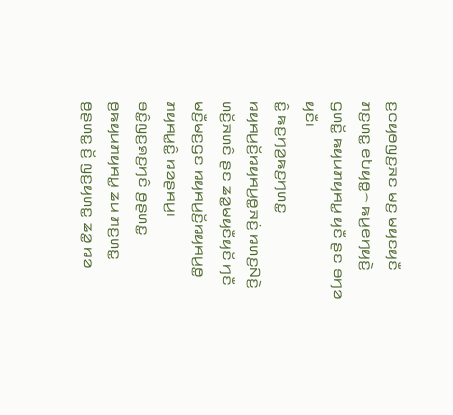ꤢ꤬ꤍꤟꤥꤜꤢ꤬ꤏꤢ ꤗꤢ꤬ ꤗꤟꤢꤟꤢꤪ ꤊꤢ꤬ꤛꤢ꤭ ꤕꤝꤟꤥ꤭꤮ ꤒꤣ꤬ꤕꤚꤟꤢꤧ꤬ ꤞꤛꤢꤩ꤭ ꤒꤟꤣꤊꤟꤌꤣ꤭ ꤟꤢꤪ ꤔꤢ ꤋꤚꤤ ꤟꤢꤪ꤯
ꤢꤨ꤭ ꤒꤢ꤬ꤚꤤ꤬ꤒꤢ꤬ꤚꤛꤢ꤭ ꤙꤟꤌꤣ꤬ꤢꤩ꤬ꤙꤟꤌꤣ꤬ꤥ꤭ꤏꤢꤦ꤬ ꤙꤛꤢ꤬ꤡꤢꤧ꤬ ꤛꤢꤩ꤬ꤏꤛꤢꤨ ꤔꤢ ꤘꤤ꤭ꤗꤟꤢꤪꤟꤢꤩ ꤚꤢꤪ ꤗꤢꤪ꤬ꤗꤢ꤬ꤞꤢ ꤙꤟꤌꤣ꤬ꤢꤩ꤬ꤙꤟꤌꤣ꤬ꤥ꤭ ꤊꤟꤌꤣ꤭ꤢꤨ꤭ ꤙꤤꤔꤌꤣ꤬꤯ ꤋꤢꤨ꤭ꤜꤢ꤬ꤎꤢ꤬ꤚꤢꤨ ꤥ꤬ꤔꤛꤢ꤭ ꤥ꤬ꤒꤟꤣꤊꤟꤌꤣ꤭ ꤘꤣ ꤊꤢ꤬ꤛꤢ꤭ ꤥ꤬ꤔꤛꤢ꤭ ꤢꤩ꤬ ꤜꤢ꤬ꤟꤛꤢ꤭ ꤘꤤ꤭ ꤙꤤ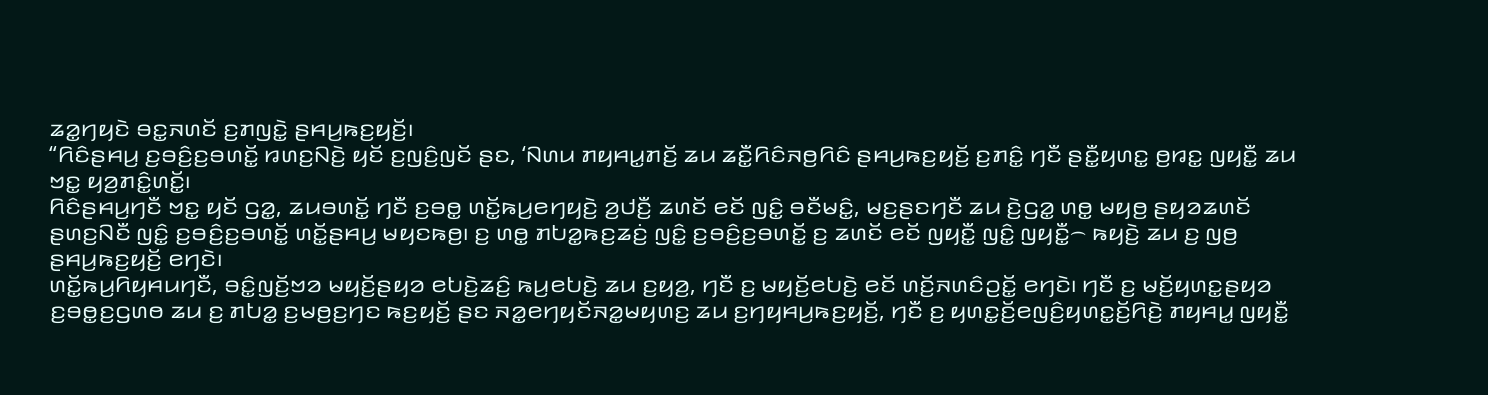ꤘꤤ꤭ꤚꤟꤢꤧ ꤋꤢ꤭ꤏꤛꤢꤩ ꤢ꤬ꤊꤜꤢꤧ꤭ ꤔꤌꤣ꤬ꤒꤢ꤬ꤟꤢꤩ꤬꤯
“ꤖꤢꤨꤔꤌꤣ꤬ ꤢ꤬ꤋꤢꤨ꤬ꤢ꤬ꤋꤛꤢꤩ꤭ ꤙꤛꤢ꤬ꤡꤢꤧ꤬ ꤟꤢꤩ ꤢ꤬ꤜꤢꤨ꤬ꤜꤢꤩ ꤔꤢ, ‘ꤡꤛꤣ ꤊꤟꤌꤣ꤭ꤊꤢꤩ꤬ ꤘꤣ ꤘꤢꤪ꤭ꤖꤢꤨꤏꤥ꤬ꤖꤢꤨ ꤔꤌꤣ꤬ꤒꤢ꤬ꤟꤢꤩ꤬ ꤢ꤬ꤊꤢꤨ꤭ ꤚꤢꤪ ꤔꤢꤪ꤭ꤟꤛꤢ꤭ ꤥ꤬ꤙꤢ꤭ ꤜꤟꤢꤪ꤭ ꤘꤣ ꤠꤢ꤭ ꤟꤤ꤬ꤊꤢꤨ꤭ꤛꤢꤩ꤭꤯
ꤖꤢꤨꤔꤌꤣ꤬ꤚꤢꤪ ꤠꤢ꤭ ꤟꤢꤩ ꤞꤤ꤭, ꤘꤣꤋꤛꤢꤩ꤭ ꤚꤢꤪ ꤢ꤬ꤋꤥ꤭ ꤛꤢꤩ꤭ꤒꤣ꤬ꤕꤚꤟꤢꤧ꤬ ꤤ꤬ꤓꤢꤪ꤬ ꤘꤛꤢꤩ ꤕꤢꤩ ꤜꤢꤨ꤭ ꤋꤢꤪꤗꤢꤨ꤭, ꤗꤢ꤬ꤔꤢꤚꤢꤪ ꤘꤣ ꤢꤧ꤬ꤞꤤ꤭ ꤛꤥ꤭ ꤗꤟꤥ꤬ ꤔꤟꤤꤘꤛꤢꤩ ꤔꤛꤢ꤬ꤡꤢꤪ ꤜꤢꤨ꤭ ꤢ꤬ꤋꤢꤨ꤬ꤢ꤬ꤋꤛꤢꤩ꤭ ꤛꤢꤩ꤭ꤔꤌꤣ꤬ ꤗꤟꤢꤒꤥ꤬꤯ ꤢ꤬ ꤛꤥ꤭ ꤊꤝꤤ꤭ꤒꤢ꤬ꤘꤢꤦ꤬ ꤜꤢꤨ꤭ ꤢ꤬ꤋꤢꤨ꤬ꤢ꤬ꤋꤛꤢꤩ꤭ ꤢ꤬ ꤘꤛꤢꤩ ꤕꤢꤩ ꤜꤟꤢꤪ꤭ ꤜꤢꤨ꤭ ꤜꤟꤢꤪ꤭꤮ ꤒꤟꤢꤧ꤬ ꤘꤣ ꤢ꤬ ꤜꤥ꤬ ꤔꤌꤣ꤬ꤒꤢ꤬ꤟꤢꤩ꤬ ꤕꤚꤢꤧ꤯
ꤛꤢꤩ꤭ꤒꤣ꤬ꤖꤟꤌꤣꤚꤢꤪ, ꤋꤢꤨ꤭ꤜꤢꤩ꤬ꤠꤤ ꤗꤟꤢꤩ꤬ꤔꤟꤤ ꤕꤝꤢꤧ꤬ꤘꤢꤨ꤬ ꤒꤣ꤬ꤕꤝꤢꤧ꤬ ꤘꤣ ꤢ꤬ꤟꤤ꤬, ꤚꤢꤪ ꤢ꤬ ꤗꤟꤢꤩ꤬ꤕꤝꤢꤧ꤬ ꤕꤢꤩ ꤛꤢꤩ꤬ꤏꤛꤢꤨꤑꤢꤩ꤭ ꤕꤚꤢꤧ꤯ ꤚꤢꤪ ꤢ꤬ ꤗꤢꤩ꤬ꤟꤛꤢ꤭ꤔꤟꤤ ꤢ꤬ꤋꤥ꤭ꤢ꤬ꤞꤛꤥ ꤘꤣ ꤢ꤬ ꤊꤝꤤ꤭ ꤢ꤬ꤗꤥ꤬ꤢ꤬ꤚꤢ ꤒꤢ꤬ꤟꤢꤩ꤬ ꤔꤢ ꤏꤤ꤭ꤕꤚꤟꤢꤩꤏꤤ꤭ꤗꤟꤛꤢ꤬ ꤘꤣ ꤢ꤬ꤚꤟꤌꤣ꤬ꤒꤢ꤬ꤟꤢꤩ꤬, ꤚꤢꤪ ꤢ꤬ ꤟꤛꤢ꤭ꤢꤩ꤬ꤕꤜꤢꤨ꤬ꤟꤛꤢ꤭ꤢꤩ꤬ꤖꤢꤧ꤬ ꤊꤟꤌꤣ꤭ ꤜꤟꤢꤪ꤭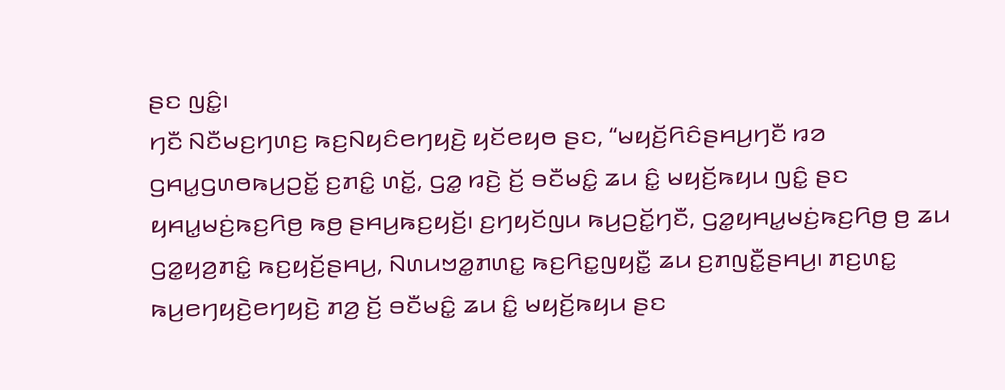ꤔꤢ ꤜꤢꤨ꤭꤯
ꤚꤢꤪ ꤡꤢꤪꤗꤢ꤬ꤚꤛꤢ꤬ ꤒꤢ꤬ꤡꤟꤢꤨꤕꤚꤟꤢꤧ꤬ ꤟꤢꤩꤕꤟꤥ ꤔꤢ, “ꤗꤟꤢꤩ꤬ꤖꤢꤨꤔꤌꤣ꤬ꤚꤢꤪ ꤙꤤ ꤞꤌꤣ꤭ꤞꤛꤥꤒꤣ꤬ꤑꤢꤩ꤭ ꤢ꤬ꤊꤢꤨ꤭ ꤛꤢꤩ꤭, ꤞꤤ꤭ ꤙꤢꤧ꤬ ꤢꤩ꤬ ꤋꤢꤪꤗꤢꤨ꤭ ꤘꤣ ꤢꤨ꤭ ꤗꤟꤢꤩ꤬ꤒꤟꤣ ꤜꤢꤨ꤭ ꤔꤢ ꤟꤌꤣ꤭ꤗꤢꤦ꤬ꤒꤢ꤬ꤖꤥ꤬ ꤒꤥ꤬ ꤔꤌꤣ꤬ꤒꤢ꤬ꤟꤢꤩ꤬꤯ ꤢ꤬ꤚꤟꤢꤩꤜꤣ ꤒꤣ꤬ꤑꤢꤩ꤭ꤚꤢꤪ, ꤞꤤ꤭ꤟꤌꤣ꤭ꤗꤢꤦ꤬ꤒꤢ꤬ꤖꤥ꤬ ꤥ꤬ ꤘꤣ ꤞꤤ꤭ꤟꤤ꤬ꤊꤢꤨ꤭ ꤒꤢ꤬ꤟꤢꤩ꤬ꤔꤌꤣ꤬, ꤡꤛꤣꤠꤤ꤭ꤊꤛꤢ꤭ ꤒꤢ꤬ꤖꤢ꤭ꤜꤟꤢꤪ꤭ ꤘꤣ ꤢ꤬ꤊꤜꤢꤪ꤭ꤔꤌꤣ꤬꤯ ꤊꤢ꤬ꤛꤢ꤭ ꤒꤣ꤬ꤕꤚꤟꤢꤧ꤬ꤕꤚꤟꤢꤧ꤬ ꤊꤤ꤬ ꤢꤩ꤬ ꤋꤢꤪꤗꤢꤨ꤭ ꤘꤣ ꤢꤨ꤭ ꤗꤟꤢꤩ꤬ꤒꤟꤣ ꤔꤢ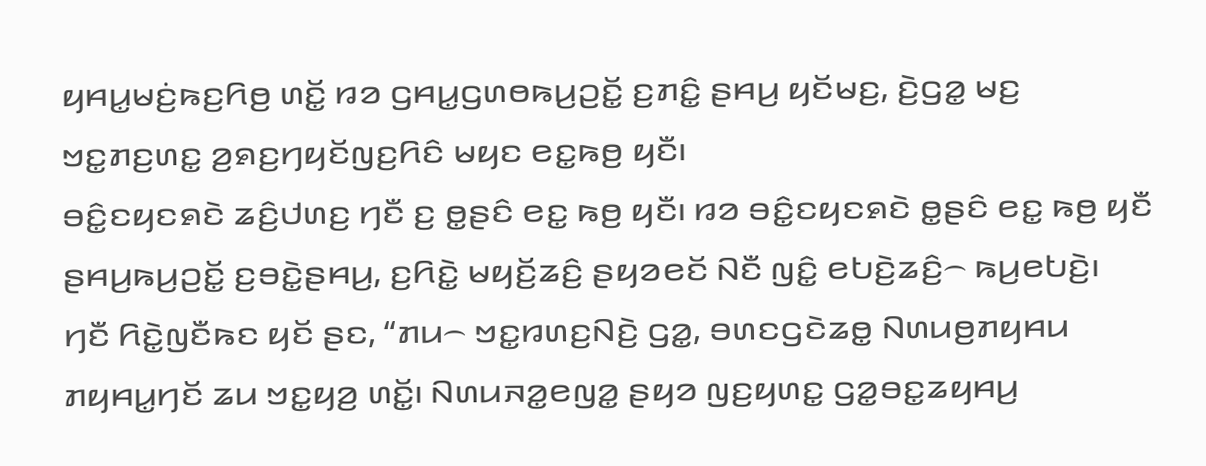ꤟꤌꤣ꤭ꤗꤢꤦ꤬ꤒꤢ꤬ꤖꤥ꤬ ꤛꤢꤩ꤭ ꤙꤤ ꤞꤌꤣ꤭ꤞꤛꤥꤒꤣ꤬ꤑꤢꤩ꤭ ꤢ꤬ꤊꤢꤨ꤭ ꤔꤌꤣ꤬ ꤟꤢꤩꤗꤢ꤬, ꤢꤧ꤬ꤞꤤ꤭ ꤗꤢ꤬ ꤠꤢ꤭ꤊꤢ꤬ꤛꤢ꤭ ꤤ꤬ꤎꤢ꤬ꤚꤟꤢꤩꤜꤢ꤬ꤖꤢꤨ ꤗꤟꤢ ꤕꤢ꤭ꤒꤥ꤬ ꤟꤢꤪ꤯
ꤋꤢꤨ꤭ꤢꤟꤢꤎꤢꤧ ꤘꤢꤨ꤬ꤓꤛꤢ꤬ ꤚꤢꤪ ꤢ꤬ ꤥ꤭ꤔꤢꤨ ꤕꤢ꤭ ꤒꤥ꤬ ꤟꤢꤪ꤯ ꤙꤤ ꤋꤢꤨ꤭ꤢꤟꤢꤎꤢꤧ ꤥ꤭ꤔꤢꤨ ꤕꤢ꤭ ꤒꤥ꤬ ꤟꤢꤪ ꤔꤌꤣ꤬ꤒꤣ꤬ꤑꤢꤩ꤭ ꤢ꤬ꤋꤢꤧ꤭ꤔꤌꤣ꤬, ꤢ꤬ꤖꤢꤧ꤭ ꤗꤟꤢꤩ꤬ꤘꤢꤨ꤬ ꤔꤟꤤꤕꤢꤩ ꤡꤢꤪ ꤜꤢꤨ꤭ ꤕꤝꤢꤧ꤬ꤘꤢꤨ꤬꤮ ꤒꤣ꤬ꤕꤝꤢꤧ꤬꤯
ꤚꤢꤪ ꤖꤢꤧ꤭ꤜꤢꤪꤒꤢ ꤟꤢꤩ ꤔꤢ, “ꤊꤣ꤮ ꤠꤢ꤭ꤙꤛꤢ꤬ꤡꤢꤧ꤬ ꤞꤤ꤭, ꤋꤛꤢꤞꤢꤧꤘꤥ꤭ ꤡꤛꤣꤥ꤬ꤊꤟꤌꤣ ꤊꤟꤌꤣ꤭ꤚꤢꤩ ꤘꤣ ꤠꤢ꤭ꤟꤤ꤬ ꤛꤢꤩ꤭꤯ ꤡꤛꤣꤏꤤ꤭ꤕꤜꤤ꤭ ꤔꤟꤤ ꤜꤢ꤬ꤟꤛꤢ꤭ ꤞꤤ꤭ꤋꤢ꤭ꤘꤟꤌꤣ꤬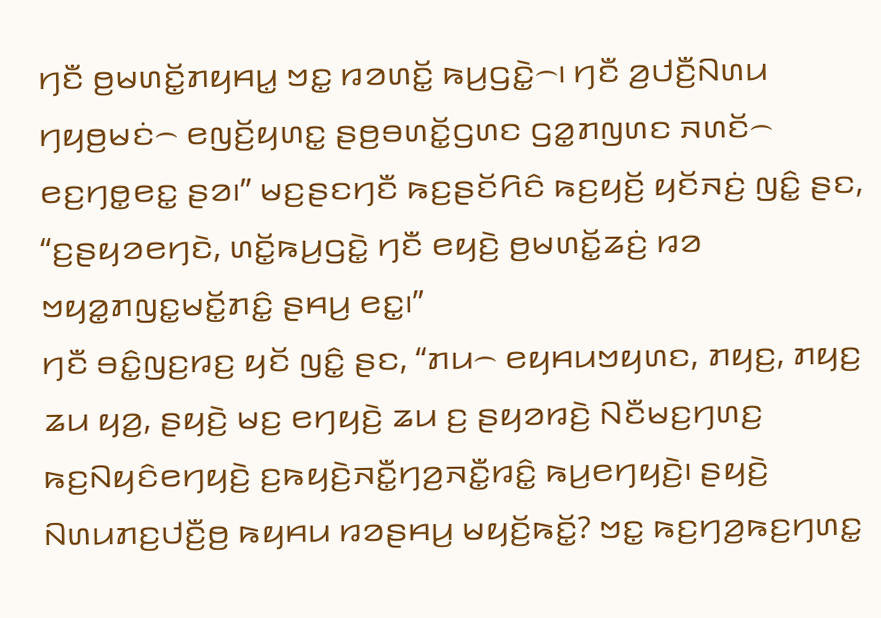ꤚꤢꤪ ꤥ꤬ꤗꤛꤢꤩ꤭ꤊꤟꤌꤣ꤭ ꤠꤢ꤭ ꤙꤤꤛꤢꤩ꤭ ꤒꤣ꤬ꤞꤢꤧ꤭꤮꤯ ꤚꤢꤪ ꤤ꤬ꤓꤢꤪ꤬ꤡꤛꤣ ꤚꤟꤥ꤬ꤗꤢꤦ꤮ ꤕꤜꤢꤩ꤬ꤟꤛꤢ꤭ ꤔꤥ꤬ꤋꤛꤢꤩ꤭ꤞꤛꤢ ꤞꤤ꤭ꤊꤜꤛꤢ ꤏꤛꤢꤩ꤮ ꤕꤢ꤬ꤚꤥ꤭ꤕꤢ꤭ ꤔꤤ꤯” ꤗꤢ꤬ꤔꤢꤚꤢꤪ ꤒꤢ꤬ꤔꤢꤩꤖꤢꤨ ꤒꤢ꤬ꤟꤢꤩ꤬ ꤟꤢꤩꤏꤢꤦ꤬ ꤜꤢꤨ꤭ ꤔꤢ, “ꤢ꤬ꤔꤟꤤꤕꤚꤢꤧ, ꤛꤢꤩ꤭ꤒꤣ꤬ꤞꤢꤧ꤭ ꤚꤢꤪ ꤕꤟꤢꤧ꤬ ꤥ꤬ꤗꤛꤢꤩ꤭ꤘꤢꤦ꤬ ꤙꤤ ꤠꤟꤤ꤭ꤊꤜꤢ꤭ꤗꤢꤩ꤭ꤊꤢꤨ꤭ ꤔꤌꤣ꤬ ꤕꤢ꤭꤯”
ꤚꤢꤪ ꤋꤢꤨ꤭ꤜꤢ꤬ꤙꤢ꤬ ꤟꤢꤩ ꤜꤢꤨ꤭ ꤔꤢ, “ꤊꤣ꤮ ꤕꤟꤌꤣꤠꤟꤛꤢ, ꤊꤟꤢ꤬, ꤊꤟꤢ꤬ ꤘꤣ ꤟꤤ꤬, ꤔꤟꤢꤧ꤬ ꤗꤢ꤬ ꤕꤚꤟꤢꤧ꤬ ꤘꤣ ꤢ꤬ ꤔꤟꤤꤙꤢꤧ꤬ ꤡꤢꤪꤗꤢ꤬ꤚꤛꤢ꤬ ꤒꤢ꤬ꤡꤟꤢꤨꤕꤚꤟꤢꤧ꤬ ꤢ꤬ꤒꤟꤢꤧ꤬ꤏꤢꤪ꤭ꤚꤤ꤬ꤏꤢꤪ꤭ꤙꤢꤨ꤭ ꤒꤣ꤬ꤕꤚꤟꤢꤧ꤬꤯ ꤔꤟꤢꤧ꤬ ꤡꤛꤣꤊꤢ꤬ꤓꤢꤪ꤬ꤥ꤬ ꤒꤟꤌꤣ ꤙꤤꤔꤌꤣ꤬ ꤗꤟꤢꤩ꤬ꤒꤢꤩ꤭? ꤠꤢ꤭ ꤒꤢ꤬ꤚꤤ꤬ꤒꤢ꤬ꤚꤛꤢ꤭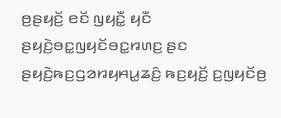ꤥ꤬ꤔꤟꤢꤩ꤬ ꤕꤢꤩ ꤜꤟꤢꤪ꤭ ꤟꤢꤪ ꤔꤟꤢꤧ꤬ꤋꤢ꤭ꤜꤟꤢꤩꤋꤢ꤭ꤙꤛꤢ꤬ ꤔꤢ ꤔꤟꤢꤧ꤬ꤒꤢ꤬ꤞꤤꤙꤟꤌꤣ꤭ꤘꤢꤨ꤬ ꤒꤢ꤬ꤟꤢꤩ꤬ ꤢ꤬ꤜꤟꤢꤩꤥ꤬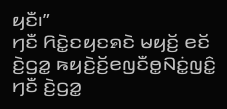ꤟꤢꤪ꤯”
ꤚꤢꤪ ꤖꤢꤧ꤭ꤢꤟꤢꤎꤢꤧ ꤗꤟꤢꤩ꤬ ꤕꤢꤩ ꤢꤧ꤬ꤞꤤ꤭ ꤒꤟꤢꤧ꤬ꤢꤩ꤬ꤕꤜꤢꤪꤥ꤭ꤡꤢꤦ꤭ꤜꤢꤨ꤭ ꤚꤢꤪ ꤢꤧ꤬ꤞꤤ꤭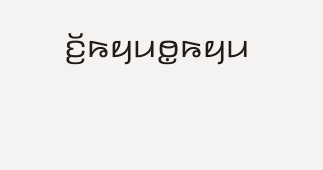ꤢꤩ꤬ꤒꤟꤣꤥ꤭ꤒꤟꤣ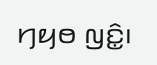ꤚꤟꤥ ꤜꤢꤨ꤭꤯